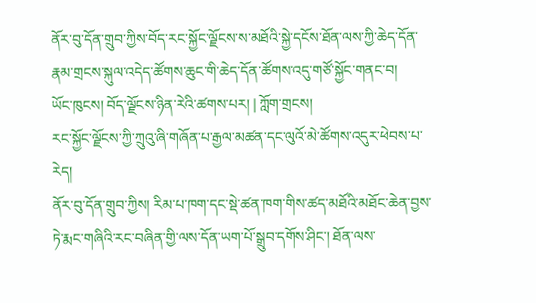ནོར་བུ་དོན་གྲུབ་ཀྱིས་བོད་རང་སྐྱོང་ལྗོངས་ས་མཐོའི་སྐྱེ་དངོས་ཐོན་ལས་ཀྱི་ཆེད་དོན་རྣམ་གྲངས་སྐུལ་འདེད་ཚོགས་ཆུང་གི་ཆེད་དོན་ཚོགས་འདུ་གཙོ་སྐྱོང་གནང་བ།
ཡོང་ཁུངས། བོད་ལྗོངས་ཉིན་རེའི་ཚགས་པར། | ཀློག་གྲངས།
རང་སྐྱོང་ལྗོངས་ཀྱི་ཀྲུའུ་ཞི་གཞོན་པ་རྒྱལ་མཚན་དང་ལུའོ་མེ་ཚོགས་འདུར་ཕེབས་པ་རེད།
ནོར་བུ་དོན་གྲུབ་ཀྱིས། རིམ་པ་ཁག་དང་སྡེ་ཚན་ཁག་གིས་ཚད་མཐོའི་མཐོང་ཆེན་བྱས་ཏེ་རྨང་གཞིའི་རང་བཞིན་གྱི་ལས་དོན་ཡག་པོ་སྒྲུབ་དགོས་ཤིང་། ཐོན་ལས་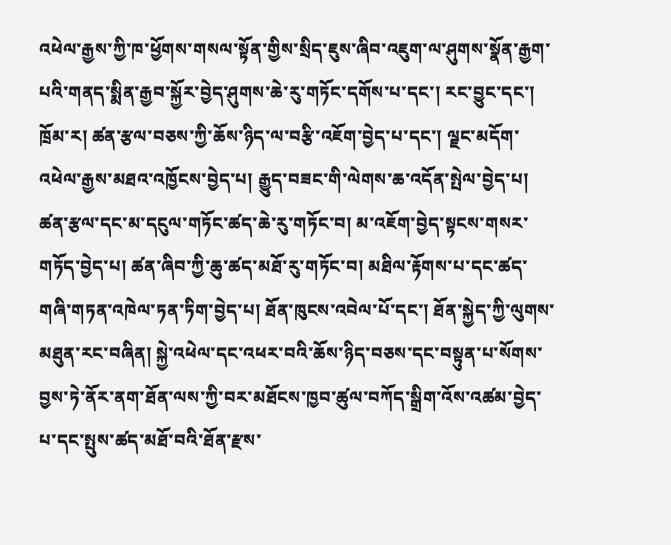འཕེལ་རྒྱས་ཀྱི་ཁ་ཕྱོགས་གསལ་སྟོན་གྱིས་སྲིད་ཇུས་ཞིབ་འཇུག་ལ་ཤུགས་སྣོན་རྒྱག་པའི་གནད་སྨིན་རྒྱབ་སྐྱོར་བྱེད་ཤུགས་ཆེ་རུ་གཏོང་དགོས་པ་དང་། རང་བྱུང་དང་། ཁྲོམ་ར། ཚན་རྩལ་བཅས་ཀྱི་ཆོས་ཉིད་ལ་བརྩི་འཇོག་བྱེད་པ་དང་། ལྗང་མདོག་འཕེལ་རྒྱས་མཐའ་འཁྱོངས་བྱེད་པ། རྒྱུད་བཟང་གི་ལེགས་ཆ་འདོན་སྤེལ་བྱེད་པ། ཚན་རྩལ་དང་མ་དངུལ་གཏོང་ཚད་ཆེ་རུ་གཏོང་བ། མ་འཇོག་བྱེད་སྟངས་གསར་གཏོད་བྱེད་པ། ཚན་ཞིབ་ཀྱི་ཆུ་ཚད་མཐོ་རུ་གཏོང་བ། མཐིལ་རྟོགས་པ་དང་ཚད་གཞི་གཏན་འཁེལ་ཏན་ཏིག་བྱེད་པ། ཐོན་ཁུངས་འབེལ་པོ་དང་། ཐོན་སྐྱེད་ཀྱི་ལུགས་མཐུན་རང་བཞིན། སྐྱེ་འཕེལ་དང་འཕར་བའི་ཆོས་ཉིད་བཅས་དང་བསྟུན་པ་སོགས་བྱས་ཏེ་ནོར་ནག་ཐོན་ལས་ཀྱི་བར་མཐོངས་ཁྱབ་ཚུལ་བཀོད་སྒྲིག་འོས་འཚམ་བྱེད་པ་དང་སྤུས་ཚད་མཐོ་བའི་ཐོན་རྫས་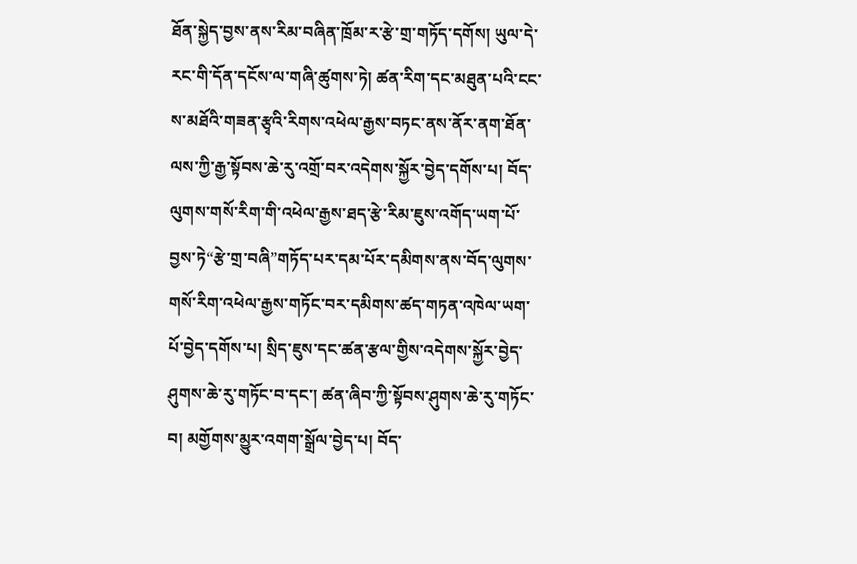ཐོན་སྐྱེད་བྱས་ནས་རིམ་བཞིན་ཁྲོམ་ར་རྩེ་གྲ་གཏོད་དགོས། ཡུལ་དེ་རང་གི་དོན་དངོས་ལ་གཞི་ཚུགས་ཏེ། ཚན་རིག་དང་མཐུན་པའི་ངང་ས་མཐོའི་གཟན་རྩྭའི་རིགས་འཕེལ་རྒྱས་བཏང་ནས་ནོར་ནག་ཐོན་ལས་ཀྱི་རྒྱ་སྟོབས་ཆེ་རུ་འགྲོ་བར་འདེགས་སྐྱོར་བྱེད་དགོས་པ། བོད་ལུགས་གསོ་རིག་གི་འཕེལ་རྒྱས་ཐད་རྩེ་རིམ་ཇུས་འགོད་ཡག་པོ་བྱས་ཏེ“རྩེ་གྲ་བཞི”གཏོད་པར་དམ་པོར་དམིགས་ནས་བོད་ལུགས་གསོ་རིག་འཕེལ་རྒྱས་གཏོང་བར་དམིགས་ཚད་གཏན་འཁེལ་ཡག་པོ་བྱེད་དགོས་པ། སྲིད་ཇུས་དང་ཚན་རྩལ་གྱིས་འདེགས་སྐྱོར་བྱེད་ཤུགས་ཆེ་རུ་གཏོང་བ་དང་། ཚན་ཞིབ་ཀྱི་སྟོབས་ཤུགས་ཆེ་རུ་གཏོང་བ། མགྱོགས་མྱུར་འགག་སྒྲོལ་བྱེད་པ། བོད་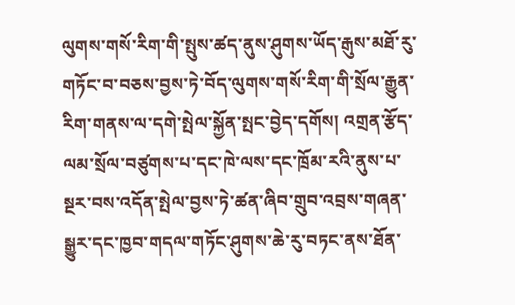ལུགས་གསོ་རིག་གི་སྤུས་ཚད་ནུས་ཤུགས་ཡོད་རྒུས་མཐོ་རུ་གཏོང་བ་བཅས་བྱས་ཏེ་བོད་ལུགས་གསོ་རིག་གི་སྲོལ་རྒྱུན་རིག་གནས་ལ་དགེ་སྤེལ་སྐྱོན་སྤང་བྱེད་དགོས། འགྲན་རྩོད་ལམ་སྲོལ་བཙུགས་པ་དང་ཁེ་ལས་དང་ཁྲོམ་རའི་ནུས་པ་སྔར་བས་འདོན་སྤེལ་བྱས་ཏེ་ཚན་ཞིབ་གྲུབ་འབྲས་གཞན་སྒྱུར་དང་ཁྱབ་གདལ་གཏོང་ཤུགས་ཆེ་རུ་བཏང་ནས་ཐོན་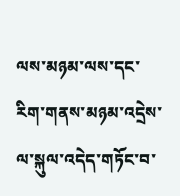ལས་མཉམ་ལས་དང་རིག་གནས་མཉམ་འདྲེས་ལ་སྐུལ་འདེད་གཏོང་བ་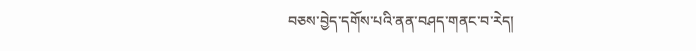བཅས་བྱེད་དགོས་པའི་ནན་བཤད་གནང་བ་རེད།